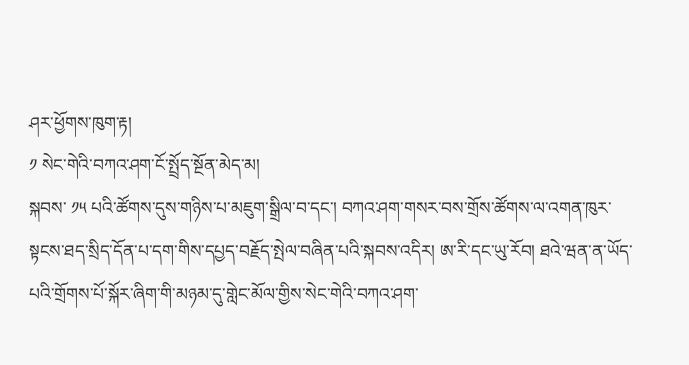ཤར་ཕྱོགས་ཁུག་རྟ།
༡ སེང་གེའི་བཀའ་ཤག་ངོ་སྤྲོད་སྔོན་མེད་མ།
སྐབས་ ༡༥ པའི་ཚོགས་དུས་གཉིས་པ་མཇུག་སྒྲིལ་བ་དང་། བཀའ་ཤག་གསར་བས་གྲོས་ཚོགས་ལ་འགན་ཁུར་སྟངས་ཐད་སྲིད་དོན་པ་དག་གིས་དཔྱད་བརྗོད་སྤེལ་བཞིན་པའི་སྐབས་འདིར། ཨ་རི་དང་ཡུ་རོབ། ཐའེ་ཝན་ན་ཡོད་པའི་གྲོགས་པོ་སྐོར་ཞིག་གི་མཉམ་དུ་གླེང་མོལ་གྱིས་སེང་གེའི་བཀའ་ཤག་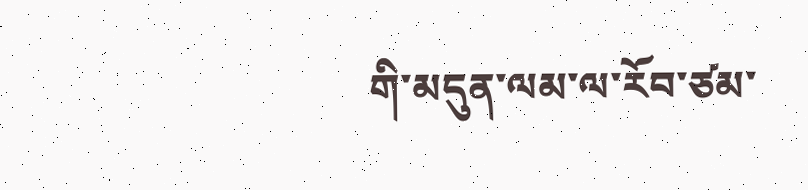གི་མདུན་ལམ་ལ་རོབ་ཙམ་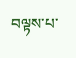བལྟས་པ་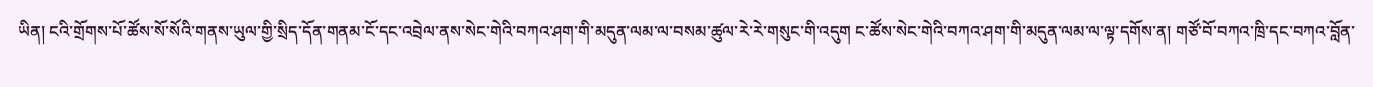ཡིན། ངའི་གྲོགས་པོ་ཚོས་སོ་སོའི་གནས་ཡུལ་གྱི་སྲིད་དོན་གནམ་ངོ་དང་འབྲེལ་ནས་སེང་གེའི་བཀའ་ཤག་གི་མདུན་ལམ་ལ་བསམ་ཚུལ་རེ་རེ་གསུང་གི་འདུག ང་ཚོས་སེང་གེའི་བཀའ་ཤག་གི་མདུན་ལམ་ལ་ལྟ་དགོས་ན། གཙོ་བོ་བཀའ་ཁྲི་དང་བཀའ་བློན་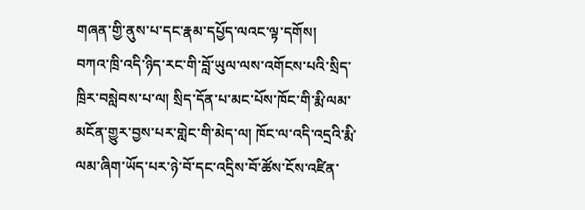གཞན་གྱི་ནུས་པ་དང་རྣམ་དཔྱོད་ལའང་ལྟ་དགོས།
བཀའ་ཁྲི་འདི་ཉིད་རང་གི་བློ་ཡུལ་ལས་འགོངས་པའི་སྲིད་ཁྲིར་བསླེབས་པ་ལ། སྲིད་དོན་པ་མང་པོས་ཁོང་གི་རྨི་ལམ་མངོན་གྱུར་བྱས་པར་གླེང་གི་མེད་ལ། ཁོང་ལ་འདི་འདྲའི་རྨི་ལམ་ཞིག་ཡོད་པར་ཉེ་བོ་དང་འདྲིས་བོ་ཚོས་ངོས་འཛིན་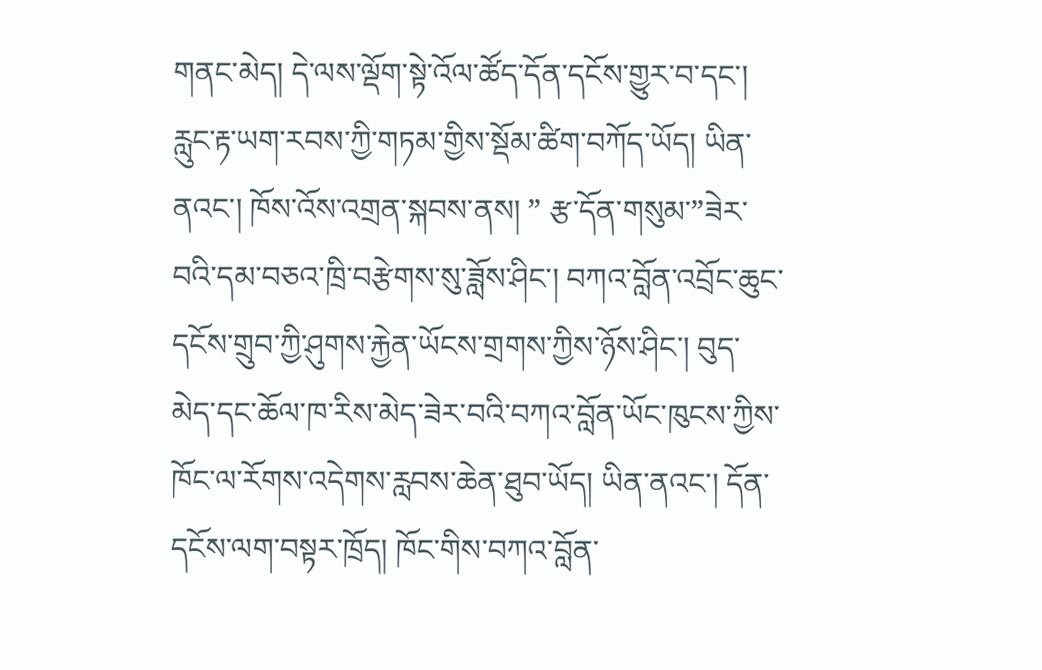གནང་མེད། དེ་ལས་ལྡོག་སྟེ་འོལ་ཚོད་དོན་དངོས་གྱུར་བ་དང་། རླུང་རྟ་ཡག་རབས་ཀྱི་གཏམ་གྱིས་སྡོམ་ཚིག་བཀོད་ཡོད། ཡིན་ནའང་། ཁོས་འོས་འགྲན་སྐབས་ནས། ” རྩ་དོན་གསུམ་”ཟེར་བའི་དམ་བཅའ་ཁྲི་བརྩེགས་སུ་ཟློས་ཤིང་། བཀའ་བློན་འབྲོང་ཆུང་དངོས་གྲུབ་ཀྱི་ཤུགས་རྐྱེན་ཡོངས་གྲགས་ཀྱིས་ཉོས་ཤིང་། བུད་མེད་དང་ཆོལ་ཁ་རིས་མེད་ཟེར་བའི་བཀའ་བློན་ཡོང་ཁུངས་ཀྱིས་ཁོང་ལ་རོགས་འདེགས་རླབས་ཆེན་ཐུབ་ཡོད། ཡིན་ནའང་། དོན་དངོས་ལག་བསྟར་ཁྲོད། ཁོང་གིས་བཀའ་བློན་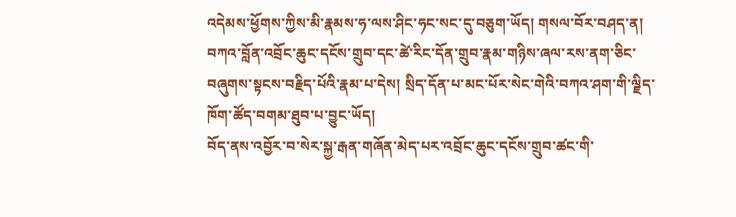འདེམས་ཕྱོགས་ཀྱིས་མི་རྣམས་ཧ་ལས་ཤིང་ཧང་སང་དུ་བཅུག་ཡོད། གསལ་བོར་བཤད་ན། བཀའ་བློན་འབྲོང་ཆུང་དངོས་གྲུབ་དང་ཚེ་རིང་དོན་གྲུབ་རྣམ་གཉིས་ཞལ་རས་ནག་ཅིང་བཞུགས་སྟངས་བརྗིད་པོའི་རྣམ་པ་དེས། སྲིད་དོན་པ་མང་པོར་སེང་གེའི་བཀའ་ཤག་གི་ལྗིད་ཁོག་ཚོད་བགམ་ཐུབ་པ་བྱུང་ཡོད།
བོད་ནས་འབྱོར་བ་སེར་སྐྱ་རྒན་གཞོན་མེད་པར་འབྲོང་ཆུང་དངོས་གྲུབ་ཚང་གི་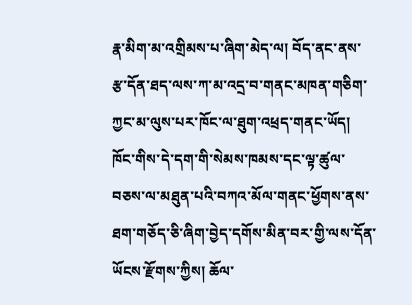རྣ་མིག་མ་འགྲིམས་པ་ཞིག་མེད་ལ། བོད་ནང་ནས་རྩ་དོན་ཐད་ལས་ཀ་མ་འདྲ་བ་གནང་མཁན་གཅིག་ཀྱང་མ་ལུས་པར་ཁོང་ལ་ཐུག་འཕྲད་གནང་ཡོད། ཁོང་གིས་དེ་དག་གི་སེམས་ཁམས་དང་ལྟ་ཚུལ་བཅས་ལ་མཐུན་པའི་བཀའ་མོལ་གནང་ཕྱོགས་ནས་ཐག་གཅོད་ཅི་ཞིག་བྱེད་དགོས་མིན་བར་གྱི་ལས་དོན་ཡོངས་རྫོགས་ཀྱིས། ཆོལ་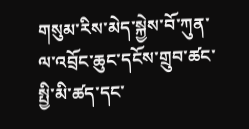གསུམ་རིས་མེད་སྐྱེས་བོ་ཀུན་ལ་འབྲོང་ཆུང་དངོས་གྲུབ་ཚང་སྤྱི་མི་ཚད་དང་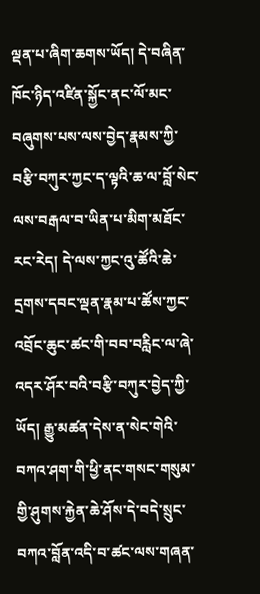ལྡན་པ་ཞིག་ཆགས་ཡོད། དེ་བཞིན་ཁོང་ཉིད་འཛིན་སྐྱོང་ནང་ལོ་མང་བཞུགས་པས་ལས་བྱེད་རྣམས་ཀྱི་བརྩི་བཀུར་ཀྱང་ད་ལྟའི་ཆ་ལ་བློ་སེང་ལས་བརྒལ་བ་ཡིན་པ་མིག་མཐོང་རང་རེད། དེ་ལས་ཀྱང་འུ་ཚོའི་ཆེ་དྲགས་དབང་ལྡན་རྣམ་པ་ཚོས་ཀྱང་འབྲོང་ཆུང་ཚང་གི་བབ་བརླིང་ལ་ཞེ་འདར་ཤོར་བའི་བརྩི་བཀུར་བྱེད་ཀྱི་ཡོད། རྒྱུ་མཚན་དེས་ན་སེང་གེའི་བཀའ་ཤག་གི་ཕྱི་ནང་གསང་གསུམ་གྱི་ཤུགས་རྐྱེན་ཆེ་ཤོས་དེ་བདེ་སྲུང་བཀའ་བློན་འདི་བ་ཚང་ལས་གཞན་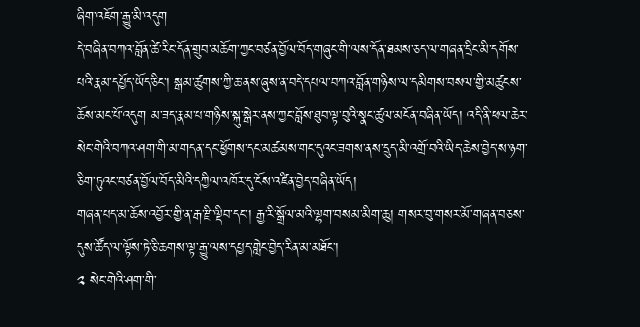ཞིག་འཇོག་རྒྱུ་མི་འདུག
དེ་བཞིན་བཀའ་བློན་ཚེ་རིང་དོན་གྲུབ་མཆོག་ཀྱང་བཙན་བྱོལ་བོད་གཞུང་གི་ལས་དོན་ཐམས་ཅད་ལ་གཞན་དྲིང་མི་དགོས་པའི་རྣམ་དཔྱོད་ཡོད་ཅིང་། སྒམ་ཚུགས་ཀྱི་ཆ་ནས་ཞུས་ན་བདེ་དཔལ་བཀའ་བློན་གཉིས་ལ་དམིགས་བསལ་གྱི་མཚུངས་ཆོས་མང་པོ་འདུག མ་ཟད་རྣམ་པ་གཉིས་སྐུ་སྒེར་ནས་ཀྱང་བློས་ཐུབ་ལྟ་བུའི་སྣང་ཚུལ་མངོན་བཞིན་ཡོད། འདི་ནི་ཕལ་ཆེར་སེང་གེའི་བཀའ་ཤག་གི་མ་གདན་དང་ཕྱོགས་དང་མཚམས་གང་དུའང་ཟགས་ནས་དྲུད་མི་འགྲོ་བའི་ཡིད་ཆེས་བྱེད་ས་ཉག་ཅིག་ཏུའང་བཙན་བྱོལ་བོད་མིའི་དཀྱིལ་འཁོར་དུ་ངོས་འཛིན་བྱེད་བཞིན་ཡོད།
གཞན་པད་མ་ཆོས་འབྱོར་གྱི་ན་རྒ་རྫི་ལྡིབ་དང་། རྒྱ་རི་སྒྲོལ་མའི་ལྷག་བསམ་མིག་ཆུ། གསར་བུ་གསར་མོ་གཞན་བཅས་དུས་ཚོད་ལ་ལྟོས་ཏེ་ཅི་ཆགས་ལྟ་རྒྱུ་ལས་དཔྱད་གླེང་བྱེད་རིན་མ་མཐོང་།
༢ སེང་གེའི་ཤག་གི་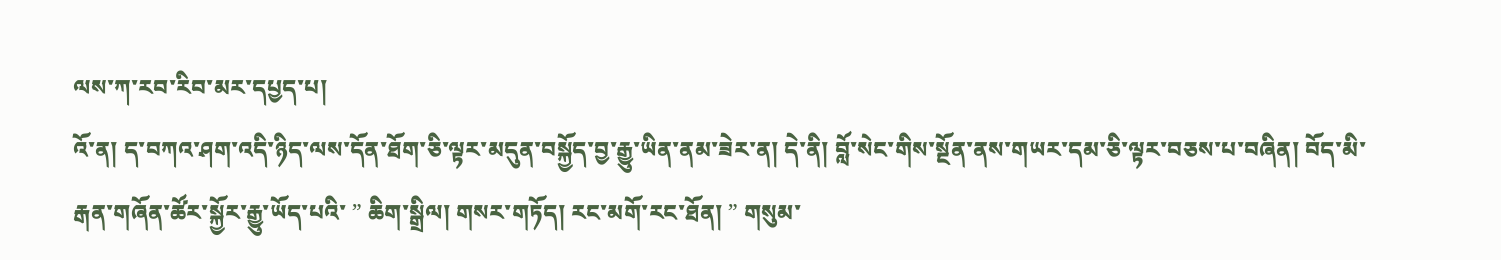ལས་ཀ་རབ་རིབ་མར་དཔྱད་པ།
འོ་ན། ད་བཀའ་ཤག་འདི་ཉིད་ལས་དོན་ཐོག་ཅི་ལྟར་མདུན་བསྐྱོད་བྱ་རྒྱུ་ཡིན་ནམ་ཟེར་ན། དེ་ནི། བློ་སེང་གིས་སྔོན་ནས་གཡར་དམ་ཅི་ལྟར་བཅས་པ་བཞིན། བོད་མི་རྒན་གཞོན་ཚོར་སྐྱོར་རྒྱུ་ཡོད་པའི་ ” ཆིག་སྒྲིལ། གསར་གཏོད། རང་མགོ་རང་ཐོན། ” གསུམ་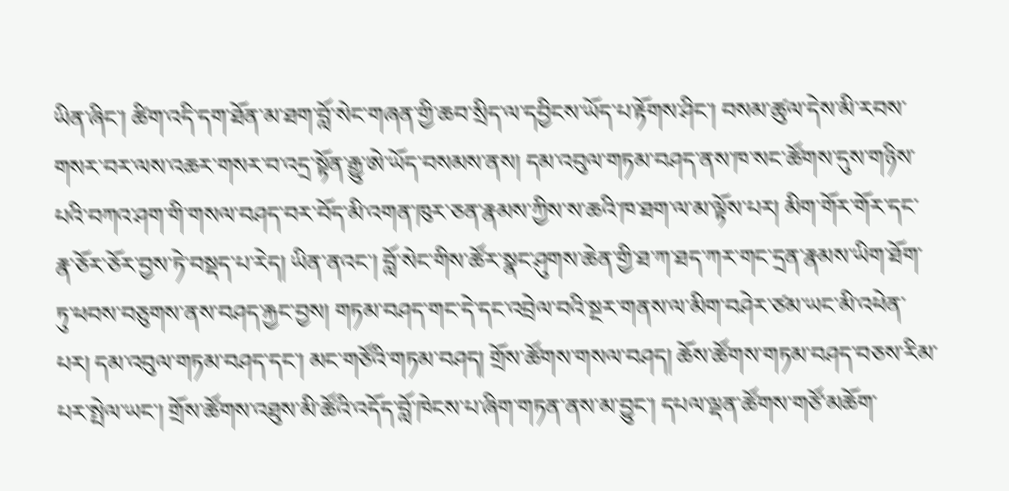ཡིན་ཞིང་། ཚིག་འདི་དག་ཐོན་མ་ཐག་བློ་སེང་གཞན་གྱི་ཆབ་སྲིད་ལ་དབྱིངས་ཡོད་པ་རྟོགས་ཤིང་། བསམ་ཚུལ་དེས་མི་རབས་གསར་བར་ལས་འཆར་གསར་བ་འདྲ་སྟོན་རྒྱུ་ཨེ་ཡོད་བསམས་ནས། དམ་འབུལ་གཏམ་བཤད་ནས་ཁ་སང་ཚོགས་དུས་གཉིས་པའི་བཀའ་ཤག་གི་གསལ་བཤད་བར་བོད་མི་འགན་ཁུར་ཅན་རྣམས་ཀྱིས་ས་ཆའི་ཁ་ཐག་ལ་མ་ལྟོས་པར། མིག་གོར་གོར་དང་རྣ་ཅོར་ཅོར་བྱས་ཏེ་བསྡད་པ་རེད། ཡིན་ནའང་། བློ་སེང་གིས་ཚོར་སྣང་ཤུགས་ཆེན་གྱི་ཐ་ཀ་ཐད་ཀར་གང་དྲན་རྣམས་ཡིག་ཐོག་ཏུ་ཕབས་བཅུགས་ནས་བཤད་རྐྱང་བྱས། གཏམ་བཤད་གང་དེ་དང་འབྲེལ་བའི་སྔར་གནས་ལ་མིག་བཤེར་ཙམ་ཡང་མི་འཕེན་པར། དམ་འབུལ་གཏམ་བཤད་དང་། མང་གཙོའི་གཏམ་བཤད། གྲོས་ཚོགས་གསལ་བཤད། ཆོས་ཚོགས་གཏམ་བཤད་བཅས་རིམ་པར་སྤེལ་ཡང་། གྲོས་ཚོགས་འཐུས་མི་ཚོའི་འདོད་བློ་ཁེངས་པ་ཞིག་གཏན་ནས་མ་བྱུང་། དཔལ་ལྡན་ཚོགས་གཙོ་མཆོག་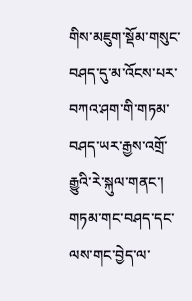གིས་མཇུག་སྡོམ་གསུང་བཤད་དུ་མ་འོངས་པར་བཀའ་ཤག་གི་གཏམ་བཤད་ཡར་རྒྱས་འགྲོ་རྒྱུའི་རེ་སྐུལ་གནང་། གཏམ་གང་བཤད་དང་ལས་གང་བྱེད་ལ་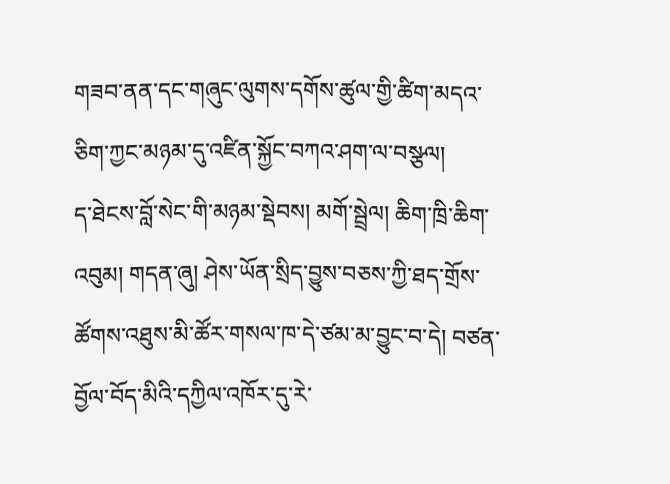གཟབ་ནན་དང་གཞུང་ལུགས་དགོས་ཚུལ་གྱི་ཚིག་མདའ་ཅིག་ཀྱང་མཉམ་དུ་འཛིན་སྐྱོང་བཀའ་ཤག་ལ་བསྩལ།
ད་ཐེངས་བློ་སེང་གི་མཉམ་སྡེབས། མགོ་སྦྲེལ། ཆིག་ཁྲི་ཆིག་འབུམ། གདན་ཞུ། ཤེས་ཡོན་སྲིད་བྱུས་བཅས་ཀྱི་ཐད་གྲོས་ཚོགས་འཐུས་མི་ཚོར་གསལ་ཁ་དེ་ཙམ་མ་བྱུང་བ་དེ། བཙན་བྱོལ་བོད་མིའི་དཀྱིལ་འཁོར་དུ་རེ་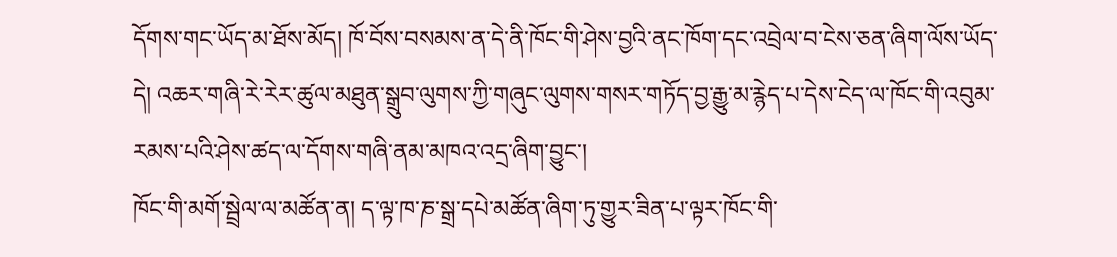དོགས་གང་ཡོད་མ་ཐོས་མོད། ཁོ་བོས་བསམས་ན་དེ་ནི་ཁོང་གི་ཤེས་བྱའི་ནང་ཁོག་དང་འབྲེལ་བ་ངེས་ཅན་ཞིག་ལོས་ཡོད་དེ། འཆར་གཞི་རེ་རེར་ཚུལ་མཐུན་སྒྲུབ་ལུགས་ཀྱི་གཞུང་ལུགས་གསར་གཏོད་བྱ་རྒྱུ་མ་རྙེད་པ་དེས་ངེད་ལ་ཁོང་གི་འབུམ་རམས་པའི་ཤེས་ཚད་ལ་དོགས་གཞི་ནམ་མཁའ་འདྲ་ཞིག་བྱུང་།
ཁོང་གི་མགོ་སྦྲེལ་ལ་མཚོན་ན། ད་ལྟ་ཁ་ཎ་སྒྲ་དཔེ་མཚོན་ཞིག་ཏུ་གྱུར་ཟིན་པ་ལྟར་ཁོང་གི་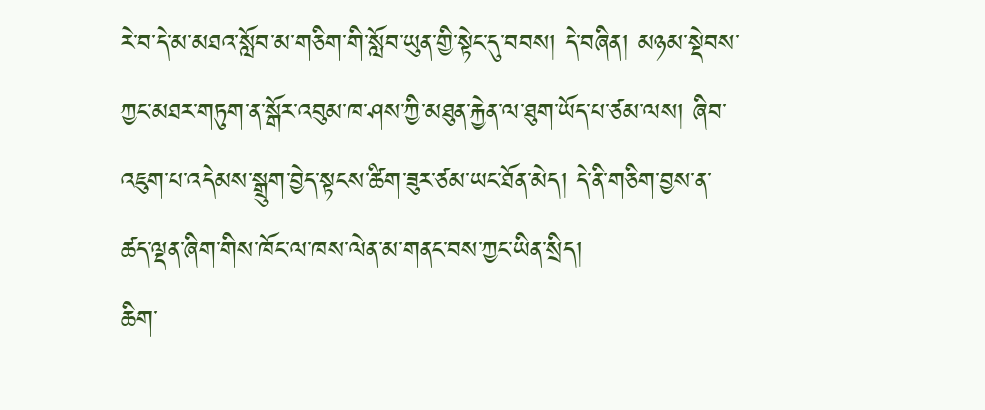རེ་བ་དེ་མ་མཐའ་སློབ་མ་གཅིག་གི་སློབ་ཡུན་གྱི་སྟེང་དུ་བབས། དེ་བཞིན། མཉམ་སྡེབས་ཀྱང་མཐར་གཏུག་ན་སྒོར་འབུམ་ཁ་ཤས་ཀྱི་མཐུན་རྐྱེན་ལ་ཐུག་ཡོད་པ་ཙམ་ལས། ཞིབ་འཇུག་པ་འདེམས་སྒྲུག་བྱེད་སྟངས་ཚིག་ཟུར་ཙམ་ཡང་ཐོན་མེད། དེ་ནི་གཅིག་བྱས་ན་ཚད་ལྡན་ཞིག་གིས་ཁོང་ལ་ཁས་ལེན་མ་གནང་བས་ཀྱང་ཡིན་སྲིད།
ཆིག་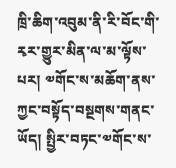ཁྲི་ཆིག་འབུམ་ནི་རི་བོང་གི་རྭར་གྱུར་མིན་ལ་མ་ལྟོས་པར། ༧གོང་ས་མཆོག་ནས་ཀྱང་བསྟོད་བསྔགས་གནང་ཡོད། སྤྱིར་བཏང་༧གོང་ས་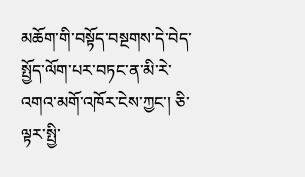མཆོག་གི་བསྟོད་བསྔགས་དེ་བེད་སྤྱོད་ལོག་པར་བཏང་ན་མི་རེ་འགའ་མགོ་འཁོར་ངེས་ཀྱང་། ཅི་ལྟར་སྤྱི་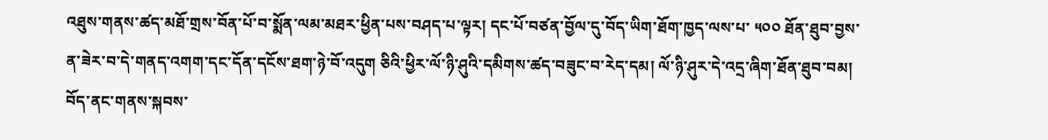འཐུས་གནས་ཚད་མཐོ་གྲས་བོན་པོ་བ་སྨོན་ལམ་མཐར་ཕྱིན་པས་བཤད་པ་ལྟར། དང་པོ་བཙན་བྱོལ་དུ་བོད་ཡིག་ཐོག་ཁྱད་ལས་པ་ ༥༠༠ ཐོན་ཐུབ་བྱས་ན་ཟེར་བ་དེ་གནད་འགག་དང་དོན་དངོས་ཐག་ཉེ་བོ་འདུག ཅིའི་ཕྱིར་ལོ་ཉི་ཤུའི་དམིགས་ཚད་བཟུང་བ་རེད་དམ། ལོ་ཉི་ཤུར་དེ་འདྲ་ཞིག་ཐོན་ཐུབ་བམ། བོད་ནང་གནས་སྐབས་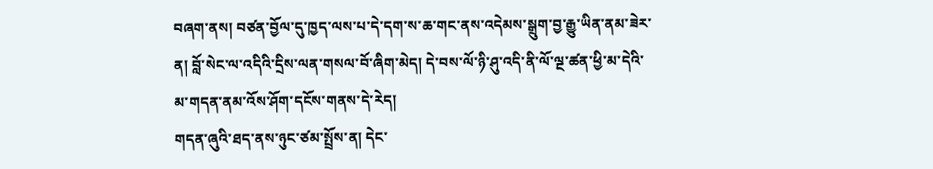བཞག་ནས། བཙན་བྱོལ་དུ་ཁྱད་ལས་པ་དེ་དག་ས་ཆ་གང་ནས་འདེམས་སྒྲུག་བྱ་རྒྱུ་ཡིན་ནམ་ཟེར་ན། བློ་སེང་ལ་འདིའི་དྲིས་ལན་གསལ་བོ་ཞིག་མེད། དེ་བས་ལོ་ཉི་ཤུ་འདི་ནི་ལོ་ལྔ་ཚན་ཕྱི་མ་དེའི་མ་གདན་ནམ་འོས་ཤོག་དངོས་གནས་དེ་རེད།
གདན་ཞུའི་ཐད་ནས་ཉུང་ཙམ་སྤྲོས་ན། དེང་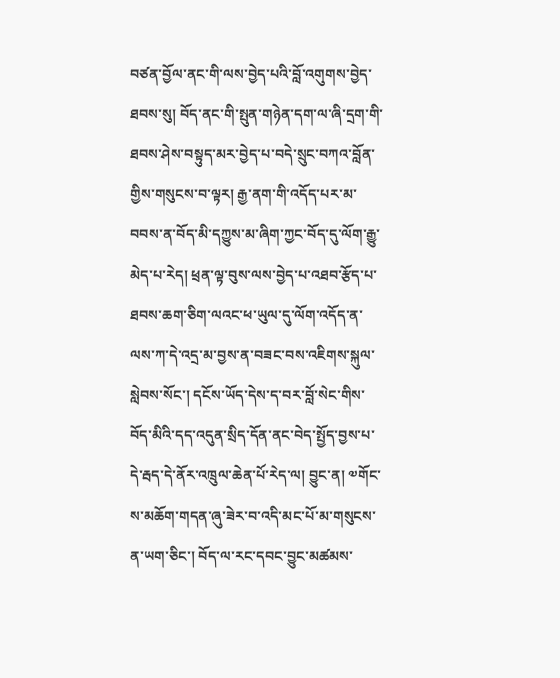བཙན་བྱོལ་ནང་གི་ལས་བྱེད་པའི་བློ་འགུགས་བྱེད་ཐབས་སུ། བོད་ནང་གི་སྤུན་གཉེན་དག་ལ་ཞི་དྲག་གི་ཐབས་ཤེས་བསྟུད་མར་བྱེད་པ་བདེ་སྲུང་བཀའ་བློན་གྱིས་གསུངས་བ་ལྟར། རྒྱ་ནག་གི་འདོད་པར་མ་བབས་ན་བོད་མི་དཀྱུས་མ་ཞིག་ཀྱང་བོད་དུ་ལོག་རྒྱུ་མེད་པ་རེད། ཕྲན་ལྟ་བུས་ལས་བྱེད་པ་འཐབ་རྩོད་པ་ཐབས་ཆག་ཅིག་ལའང་ཕ་ཡུལ་དུ་ལོག་འདོད་ན་ལས་ཀ་དེ་འདྲ་མ་བྱས་ན་བཟང་བས་འཇིགས་སྐུལ་སླེབས་སོང་། དངོས་ཡོད་དེས་ད་བར་བློ་སེང་གིས་བོད་མིའི་དད་འདུན་སྲིད་དོན་ནང་བེད་སྤྱོད་བྱས་པ་དེ་རྦད་དེ་ནོར་འཁྲུལ་ཆེན་པོ་རེད་ལ། བྱུང་ན། ༧གོང་ས་མཆོག་གདན་ཞུ་ཟེར་བ་འདི་མང་པོ་མ་གསུངས་ན་ཡག་ཅིང་། བོད་ལ་རང་དབང་བྱུང་མཚམས་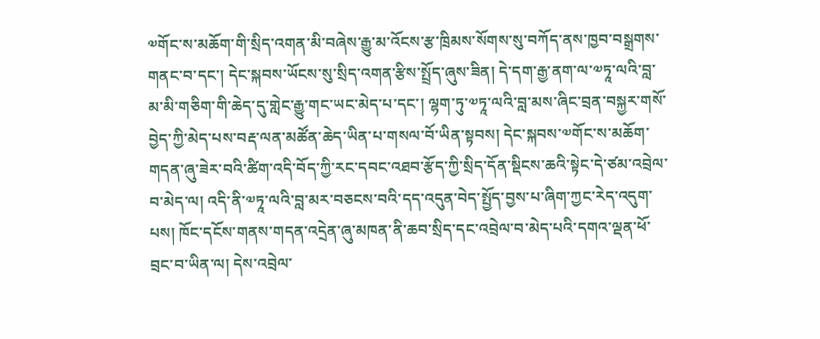༧གོང་ས་མཆོག་གི་སྲིད་འགན་མི་བཞེས་རྒྱུ་མ་འོངས་རྩ་ཁྲིམས་སོགས་སུ་བཀོད་ནས་ཁྱབ་བསྒྲགས་གནང་བ་དང་། དེང་སྐབས་ཡོངས་སུ་སྲིད་འགན་རྩིས་སྤྲོད་ཞུས་ཟིན། དེ་དག་རྒྱ་ནག་ལ་༧ཏཱ་ལའི་བླ་མ་མི་གཅིག་གི་ཆེད་དུ་གླེང་རྒྱུ་གང་ཡང་མེད་པ་དང་། ལྷག་ཏུ་༧ཏཱ་ལའི་བླ་མས་ཞིང་བྲན་བསྐྱར་གསོ་བྱེད་ཀྱི་མེད་པས་བརྡ་ལན་མཚོན་ཆེད་ཡིན་པ་གསལ་བོ་ཡིན་སྟབས། དེང་སྐབས་༧གོང་ས་མཆོག་གདན་ཞུ་ཟེར་བའི་ཚིག་འདི་བོད་ཀྱི་རང་དབང་འཐབ་རྩོད་ཀྱི་སྲིད་དོན་སྡིངས་ཆའི་སྟེང་དེ་ཙམ་འབྲེལ་བ་མེད་ལ། འདི་ནི་༧ཏཱ་ལའི་བླ་མར་བཅངས་བའི་དད་འདུན་བེད་སྤྱོད་བྱས་པ་ཞིག་ཀྱང་རེད་འདུག་པས། ཁོང་དངོས་གནས་གདན་འདྲེན་ཞུ་མཁན་ནི་ཆབ་སྲིད་དང་འབྲེལ་བ་མེད་པའི་དགའ་ལྡན་ཕོ་བྲང་བ་ཡིན་ལ། དེས་འབྲེལ་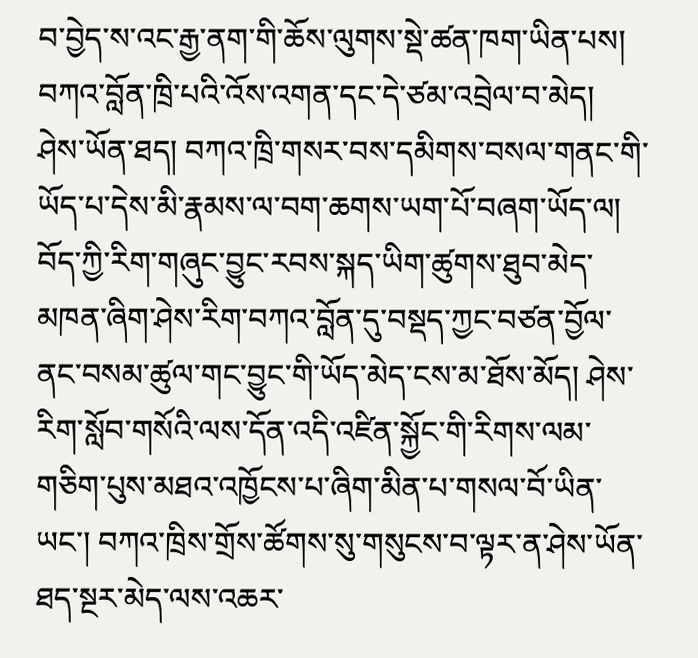བ་བྱེད་ས་འང་རྒྱ་ནག་གི་ཆོས་ལུགས་སྡེ་ཚན་ཁག་ཡིན་པས། བཀའ་བློན་ཁྲི་པའི་འོས་འགན་དང་དེ་ཙམ་འབྲེལ་བ་མེད།
ཤེས་ཡོན་ཐད། བཀའ་ཁྲི་གསར་བས་དམིགས་བསལ་གནང་གི་ཡོད་པ་དེས་མི་རྣམས་ལ་བག་ཆགས་ཡག་པོ་བཞག་ཡོད་ལ། བོད་ཀྱི་རིག་གཞུང་བྱུང་རབས་སྐད་ཡིག་ཚུགས་ཐུབ་མེད་མཁན་ཞིག་ཤེས་རིག་བཀའ་བློན་དུ་བསྡད་ཀྱང་བཙན་བྱོལ་ནང་བསམ་ཚུལ་གང་བྱུང་གི་ཡོད་མེད་ངས་མ་ཐོས་མོད། ཤེས་རིག་སློབ་གསོའི་ལས་དོན་འདི་འཛིན་སྐྱོང་གི་རིགས་ལམ་གཅིག་པུས་མཐའ་འཁྱོངས་པ་ཞིག་མིན་པ་གསལ་བོ་ཡིན་ཡང་། བཀའ་ཁྲིས་གྲོས་ཚོགས་སུ་གསུངས་བ་ལྟར་ན་ཤེས་ཡོན་ཐད་སྔར་མེད་ལས་འཆར་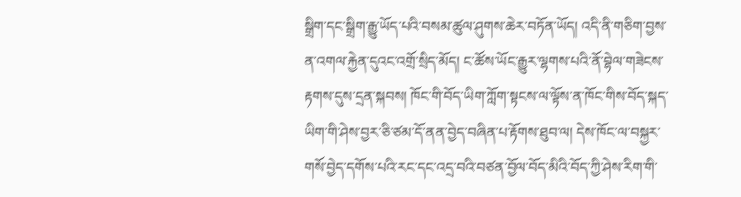སྒྲིག་དང་སྒྲིག་རྒྱུ་ཡོད་པའི་བསམ་ཚུལ་ཤུགས་ཆེར་བཏོན་ཡོད། འདི་ནི་གཅིག་བྱས་ན་འགལ་རྐྱེན་དུའང་འགྲོ་སྲིད་མོད། ང་ཚོས་ཡོང་རྒྱུར་ལྷགས་པའི་ནོ་བྷེལ་གཟེངས་རྟགས་དུས་དྲན་སྐབས། ཁོང་གི་བོད་ཡིག་ཀློག་སྟངས་ལ་ལྟོས་ན་ཁོང་གིས་བོད་སྐད་ཡིག་གི་ཤེས་བྱར་ཅི་ཙམ་དོ་ནན་བྱེད་བཞིན་པ་རྟོགས་ཐུབ་ལ། དེས་ཁོང་ལ་བསྐྱར་གསོ་བྱེད་དགོས་པའི་རང་དང་འདྲ་བའི་བཙན་བྱོལ་བོད་མིའི་བོད་ཀྱི་ཤེས་རིག་གི་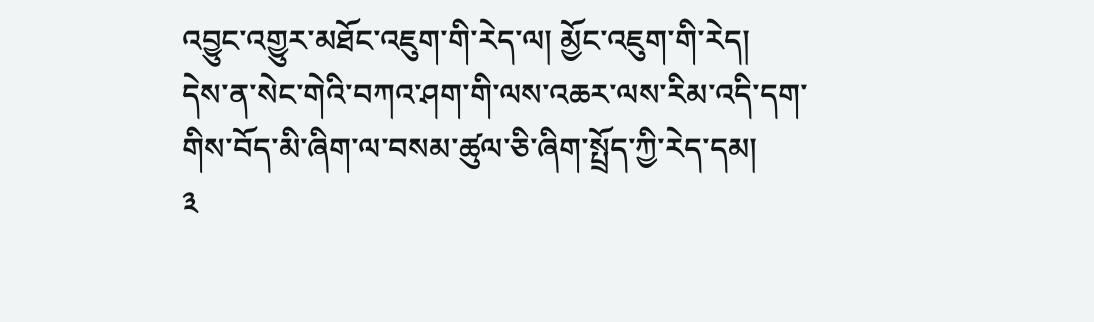འབྱུང་འགྱུར་མཐོང་འཇུག་གི་རེད་ལ། མྱོང་འཇུག་གི་རེད།
དེས་ན་སེང་གེའི་བཀའ་ཤག་གི་ལས་འཆར་ལས་རིམ་འདི་དག་གིས་བོད་མི་ཞིག་ལ་བསམ་ཚུལ་ཅི་ཞིག་སྤྲོད་ཀྱི་རེད་དམ།
༣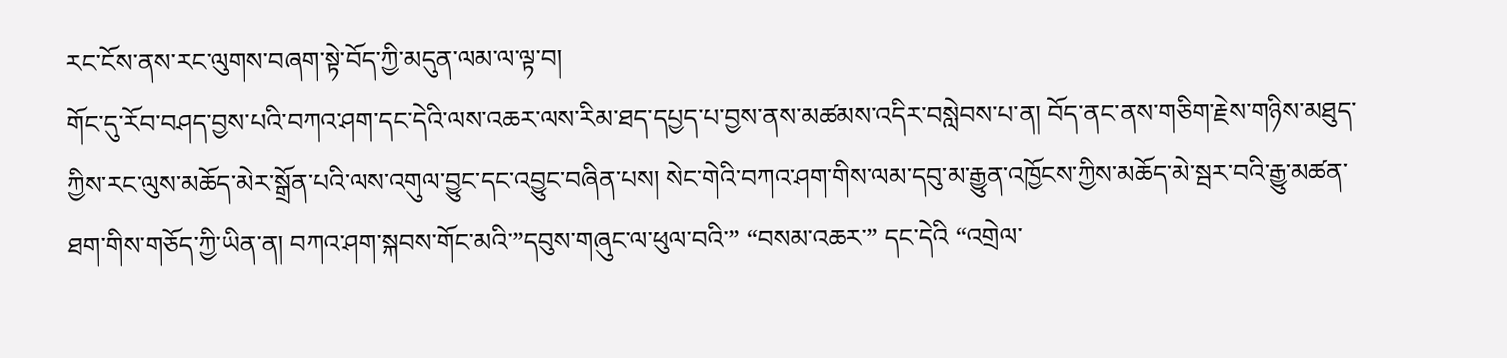རང་ངོས་ནས་རང་ལུགས་བཞག་སྟེ་བོད་ཀྱི་མདུན་ལམ་ལ་ལྟ་བ།
གོང་དུ་རོབ་བཤད་བྱས་པའི་བཀའ་ཤག་དང་དེའི་ལས་འཆར་ལས་རིམ་ཐད་དཔྱད་པ་བྱས་ནས་མཚམས་འདིར་བསླེབས་པ་ན། བོད་ནང་ནས་གཅིག་རྗེས་གཉིས་མཐུད་ཀྱིས་རང་ལུས་མཆོད་མེར་སྒྲོན་པའི་ལས་འགུལ་བྱུང་དང་འབྱུང་བཞིན་པས། སེང་གེའི་བཀའ་ཤག་གིས་ལམ་དབུ་མ་རྒྱུན་འཁྱོངས་ཀྱིས་མཆོད་མེ་སྦར་བའི་རྒྱུ་མཚན་ཐག་གིས་གཅོད་ཀྱི་ཡིན་ན། བཀའ་ཤག་སྐབས་གོང་མའི་”དབུས་གཞུང་ལ་ཕུལ་བའི་” “བསམ་འཆར་” དང་དེའི “འགྲེལ་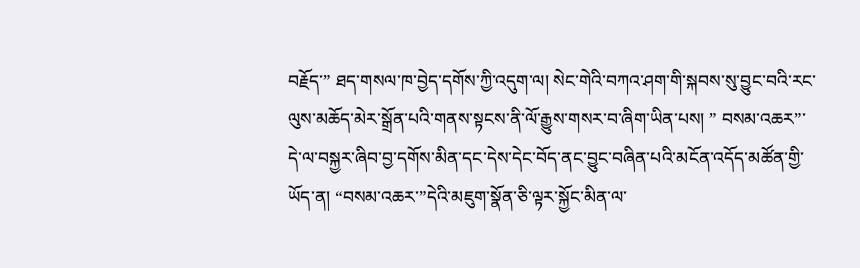བརྗོད་” ཐད་གསལ་ཁ་བྱེད་དགོས་ཀྱི་འདུག་ལ། སེང་གེའི་བཀའ་ཤག་གི་སྐབས་སུ་བྱུང་བའི་རང་ལུས་མཆོད་མེར་སྒྲོན་པའི་གནས་སྟངས་ནི་ལོ་རྒྱུས་གསར་བ་ཞིག་ཡིན་པས། ” བསམ་འཆར”་དེ་ལ་བསྐྱར་ཞིབ་བྱ་དགོས་མིན་དང་དེས་དེང་བོད་ནང་བྱུང་བཞིན་པའི་མངོན་འདོད་མཚོན་གྱི་ཡོད་ན། “བསམ་འཆར་”དེའི་མཇུག་སྣོན་ཅི་ལྟར་སྐྱོང་མིན་ལ་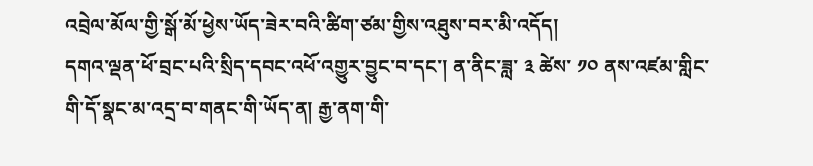འབྲེལ་མོལ་གྱི་སྒོ་མོ་ཕྱེས་ཡོད་ཟེར་བའི་ཚིག་ཙམ་གྱིས་འཐུས་བར་མི་འདོད།
དགའ་ལྡན་ཕོ་བྲང་པའི་སྲིད་དབང་འཕོ་འགྱུར་བྱུང་བ་དང་། ན་ནིང་ཟླ་ ༣ ཚེས་ ༡༠ ནས་འཛམ་གླིང་གི་དོ་སྣང་མ་འདྲ་བ་གནང་གི་ཡོད་ན། རྒྱ་ནག་གི་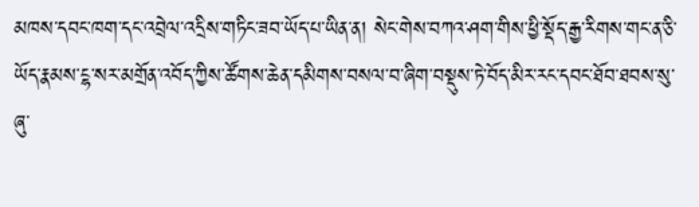མཁས་དབང་ཁག་དང་འབྲེལ་འདྲིས་གཏིང་ཟབ་ཡོད་པ་ཡིན་ན། སེང་གེས་བཀའ་ཤག་གིས་ཕྱི་སྡོད་རྒྱ་རིགས་གང་ན་ཅི་ཡོད་རྣམས་ངྷ་སར་མགྲོན་འབོད་ཀྱིས་ཚོགས་ཆེན་དམིགས་བསལ་བ་ཞིག་བསྡུས་ཏེ་བོད་མིར་རང་དབང་ཐོབ་ཐབས་སུ་ཞུ་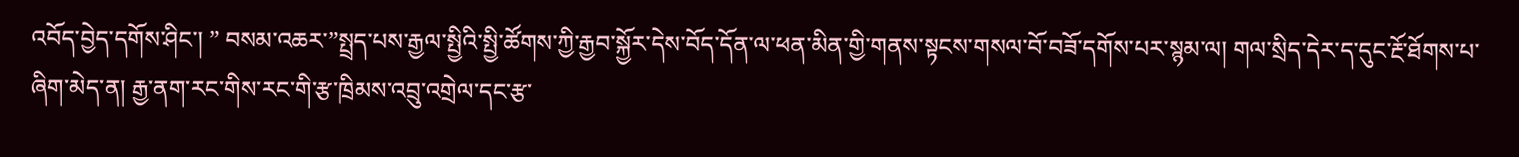འབོད་བྱེད་དགོས་ཤིང་། ” བསམ་འཆར་”སྤྲད་པས་རྒྱལ་སྤྱིའི་སྤྱི་ཚོགས་ཀྱི་རྒྱབ་སྐྱོར་དེས་བོད་དོན་ལ་ཕན་མིན་གྱི་གནས་སྟངས་གསལ་བོ་བཟོ་དགོས་པར་སྙམ་ལ། གལ་སྲིད་དེར་ད་དུང་རྔོ་ཐོགས་པ་ཞིག་མེད་ན། རྒྱ་ནག་རང་གིས་རང་གི་རྩ་ཁྲིམས་འབྲུ་འགྲེལ་དང་རྩ་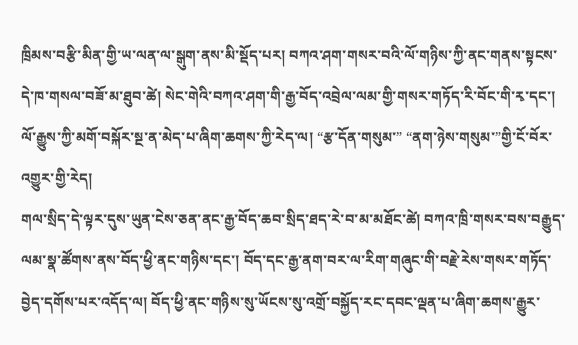ཁྲིམས་བརྩི་མིན་གྱི་ཡ་ལན་ལ་སྒུག་ནས་མི་སྡོད་པར། བཀའ་ཤག་གསར་བའི་ལོ་གཉིས་ཀྱི་ནང་གནས་སྟངས་དེ་ཁ་གསལ་བཟོ་མ་ཐུབ་ཚེ། སེང་གེའི་བཀའ་ཤག་གི་རྒྱ་བོད་འབྲེལ་ལམ་གྱི་གསར་གཏོད་རི་བོང་གི་རྭ་དང་། ལོ་རྒྱུས་ཀྱི་མགོ་བསྐོར་སྔ་ན་མེད་པ་ཞིག་ཆགས་ཀྱི་རེད་ལ། “རྩ་དོན་གསུམ་” “ནག་ཉེས་གསུམ་”གྱི་ངོ་བོར་འགྱུར་གྱི་རེད།
གལ་སྲིད་དེ་ལྟར་དུས་ཡུན་ངེས་ཅན་ནང་རྒྱ་བོད་ཆབ་སྲིད་ཐད་རེ་བ་མ་མཐོང་ཚེ། བཀའ་ཁྲི་གསར་བས་བརྒྱུད་ལམ་སྣ་ཚོགས་ནས་བོད་ཕྱི་ནང་གཉིས་དང་། བོད་དང་རྒྱ་ནག་བར་ལ་རིག་གཞུང་གི་བརྗེ་རེས་གསར་གཏོད་བྱེད་དགོས་པར་འདོད་ལ། བོད་ཕྱི་ནང་གཉིས་སུ་ཡོངས་སུ་འགྲོ་བསྐྱོད་རང་དབང་ལྡན་པ་ཞིག་ཆགས་རྒྱུར་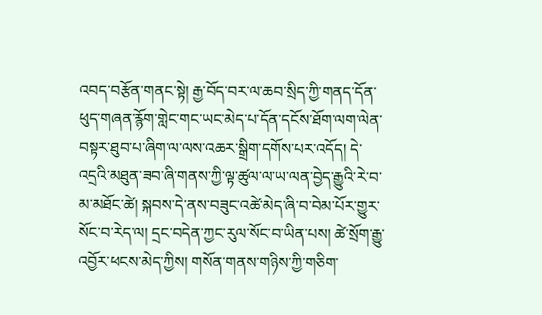འབད་བརྩོན་གནང་སྟེ། རྒྱ་བོད་བར་ལ་ཆབ་སྲིད་ཀྱི་གནད་དོན་ཕུད་གཞན་རྙོག་གླེང་གང་ཡང་མེད་པ་དོན་དངོས་ཐོག་ལག་ལེན་བསྟར་ཐུབ་པ་ཞིག་ལ་ལས་འཆར་སྒྲིག་དགོས་པར་འདོད། དེ་འདྲའི་མཐུན་ཟབ་ཞི་གནས་ཀྱི་ལྟ་ཚུལ་ལ་ཡ་ལན་བྱེད་རྒྱུའི་རེ་བ་མ་མཐོང་ཚེ། སྐབས་དེ་ནས་བཟུང་འཚེ་མེད་ཞི་བ་བེམ་པོར་གྱུར་སོང་བ་རེད་ལ། དྲང་བདེན་ཀྱང་རུལ་སོང་བ་ཡིན་པས། ཚེ་སྲོག་རྒྱུ་འབྱོར་ཕངས་མེད་ཀྱིས། གསོན་གནས་གཉིས་ཀྱི་གཅིག་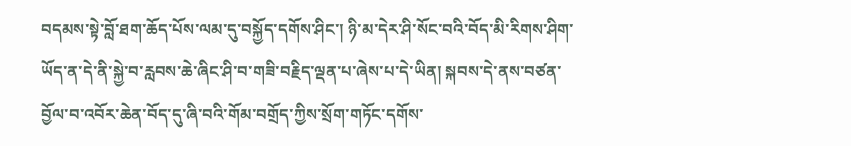བདམས་སྟེ་བློ་ཐག་ཆོད་པོས་ལམ་དུ་བསྐྱོད་དགོས་ཤིང་། ཉི་མ་དེར་ཤི་སོང་བའི་བོད་མི་རིགས་ཤིག་ཡོད་ན་དེ་ནི་སྐྱེ་བ་རླབས་ཆེ་ཞིང་ཤི་བ་གཟི་བརྗིད་ལྡན་པ་ཞེས་པ་དེ་ཡིན། སྐབས་དེ་ནས་བཙན་བྱོལ་བ་འབོར་ཆེན་བོད་དུ་ཞི་བའི་གོམ་བགྲོད་ཀྱིས་སྲོག་གཏོང་དགོས་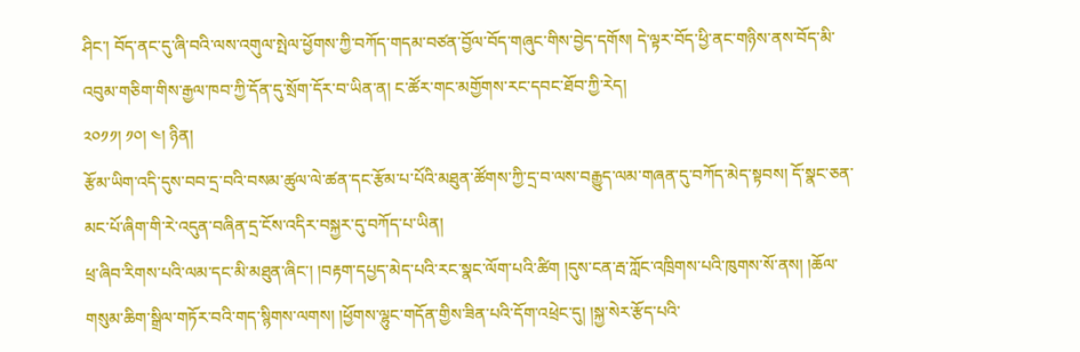ཤིང་། བོད་ནང་དུ་ཞི་བའི་ལས་འགུལ་སྤེལ་ཕྱོགས་ཀྱི་བཀོད་གདམ་བཙན་བྱོལ་བོད་གཞུང་གིས་བྱེད་དགོས། དེ་ལྟར་བོད་ཕྱི་ནང་གཉིས་ནས་བོད་མི་འབུམ་གཅིག་གིས་རྒྱལ་ཁབ་ཀྱི་དོན་དུ་སྲོག་དོར་བ་ཡིན་ན། ང་ཚོར་གང་མགྱོགས་རང་དབང་ཐོབ་ཀྱི་རེད།
༢༠༡༡། ༡༠། ༤། ཉིན།
རྩོམ་ཡིག་འདི་དུས་བབ་དྲ་བའི་བསམ་ཚུལ་ལེ་ཚན་དང་རྩོམ་པ་པོའི་མཐུན་ཚོགས་ཀྱི་དྲ་བ་ལས་བརྒྱུད་ལམ་གཞན་དུ་བཀོད་མེད་སྟབས། དོ་སྣང་ཅན་མང་པོ་ཞིག་གི་རེ་འདུན་བཞིན་དྲ་ངོས་འདིར་བསྐྱར་དུ་བཀོད་པ་ཡིན།
ཕྲ་ཞིབ་རིགས་པའི་ལམ་དང་མི་མཐུན་ཞིང་། །བརྟག་དཔྱད་མེད་པའི་རང་སྣང་ལོག་པའི་ཚིག །དུས་ངན་རྦ་ཀློང་འཁྲིགས་པའི་ཁུགས་སོ་ནས། །ཆོལ་གསུམ་ཆིག་སྒྲིལ་གཏོར་བའི་གད་སྙིགས་ལགས། །ཕྱོགས་ལྷུང་གདོན་གྱིས་ཟིན་པའི་དོག་འཕྲེང་དུ། །སྐྱ་སེར་རྩོད་པའི་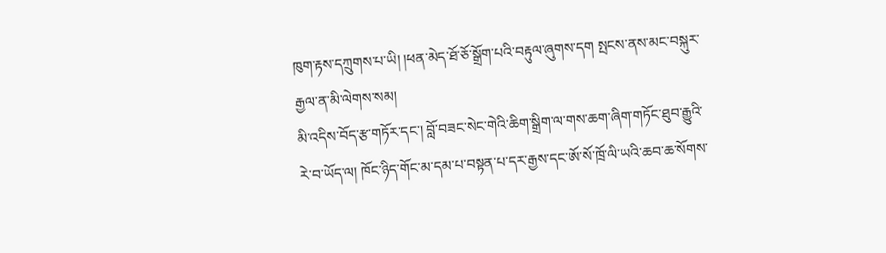ཁུག་རྟས་དཀྲུགས་པ་ཡི། །ཕན་མེད་ཐོ་ཅོ་སྒྲོག་པའི་བརྟུལ་ཞུགས་དག སྤངས་ནས་མང་བསྐུར་རྒྱལ་ན་མི་ལེགས་སམ།
མི་འདིས་བོད་རྩ་གཏོར་དང་། བློ་བཟང་སེང་གེའི་ཆིག་སྒྲིག་ལ་གས་ཆག་ཞིག་གཏོང་ཐུབ་རྒྱུའི་རེ་བ་ཡོད་ལ། ཁོང་ཉིད་གོང་མ་དམ་པ་བསྟན་པ་དར་རྒྱས་དང་ཨོ་སོ་ཁྲོ་ལི་ཡའི་ཆབ་ཆ་སོགས་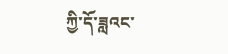ཀྱི་དོ་ཟླའང་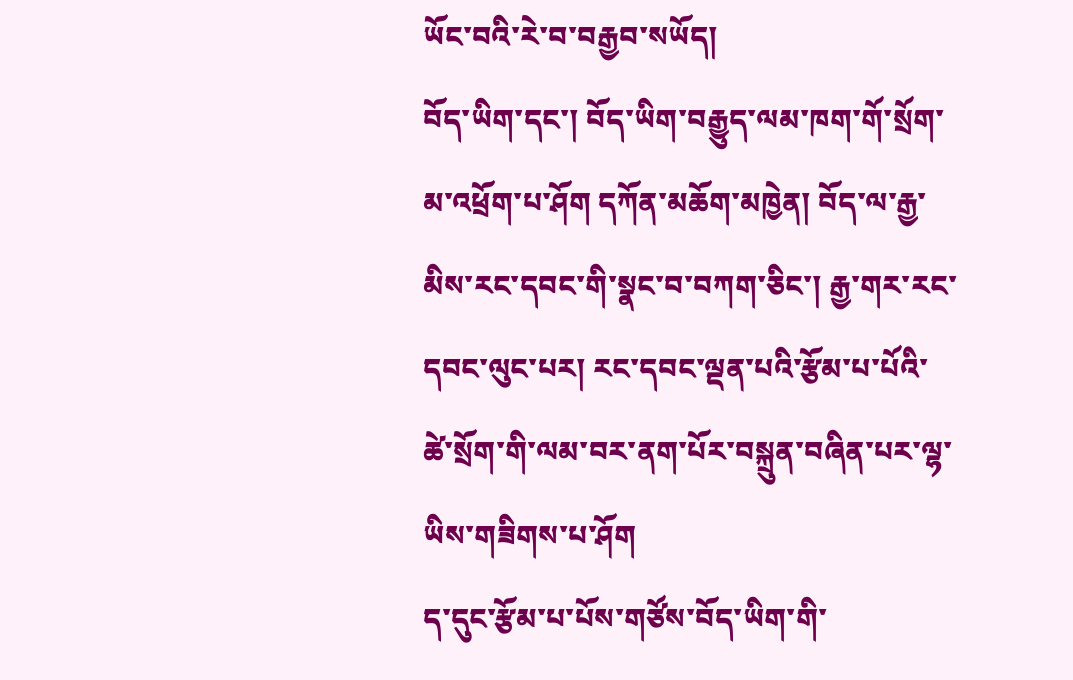ཡོང་བའི་རེ་བ་བརྒྱབ་སཡོད།
བོད་ཡིག་དང་། བོད་ཡིག་བརྒྱུད་ལམ་ཁག་གོ་སྲོག་མ་འཕྲོག་པ་ཤོག དཀོན་མཆོག་མཁྱེན། བོད་ལ་རྒྱ་མིས་རང་དབང་གི་སྣང་བ་བཀག་ཅིང་། རྒྱ་གར་རང་དབང་ལུང་པར། རང་དབང་ལྡན་པའི་རྩོམ་པ་པོའི་ཚེ་སྲོག་གི་ལམ་བར་ནག་པོར་བསྐྲུན་བཞིན་པར་ལྷ་ཡིས་གཟིགས་པ་ཤོག
ད་དུང་རྩོམ་པ་པོས་གཙོས་བོད་ཡིག་གི་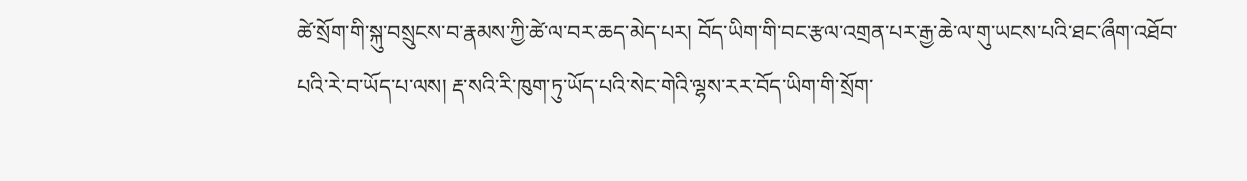ཚེ་སྲོག་གི་སྐུ་བསྲུངས་བ་རྣམས་ཀྱི་ཚེ་ལ་བར་ཆད་མེད་པར། བོད་ཡིག་གི་བང་རྩལ་འགྲན་པར་རྒྱ་ཆེ་ལ་གུ་ཡངས་པའི་ཐང་ཞྀག་འཐོབ་པའི་རེ་བ་ཡོད་པ་ལས། རྡ་སའི་རི་ཁུག་ཏུ་ཡོད་པའི་སེང་གེའི་ལྷས་རར་བོད་ཡིག་གི་སྲོག་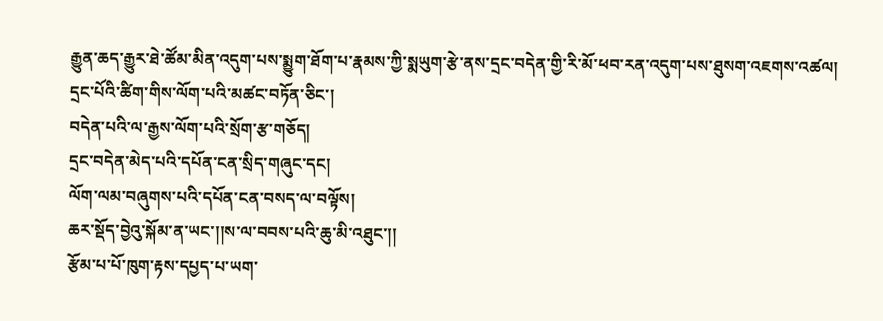རྒྱུན་ཆད་རྒྱུར་ཐེ་ཚོམ་མིན་འདུག་པས་སྨྱུག་ཐོག་པ་རྣམས་ཀྱི་སྨཡུག་རྩེ་ནས་དྲང་བདེན་གྱི་རི་མོ་ཕབ་རན་འདུག་པས་ཐུསག་འཇགས་འཚལ།
དྲང་པོའི་ཚིག་གིས་ལོག་པའི་མཚང་བཏོན་ཅིང་།
བདེན་པའི་ལ་རྒྱས་ལོག་པའི་སྲོག་རྩ་གཅོད།
དྲང་བདེན་མེད་པའི་དཔོན་ངན་སྲིད་གཞུང་དང།
ལོག་ལམ་བཞུགས་པའི་དཔོན་ངན་བསད་ལ་བལྟོས།
ཆར་སྡོད་བྱེའུ་སྐོམ་ན་ཡང་།།ས་ལ་བབས་པའི་ཆུ་མི་འཐུང་།།
རྩོམ་པ་པོ་ཁུག་རྟས་དཔྱད་པ་ཡག་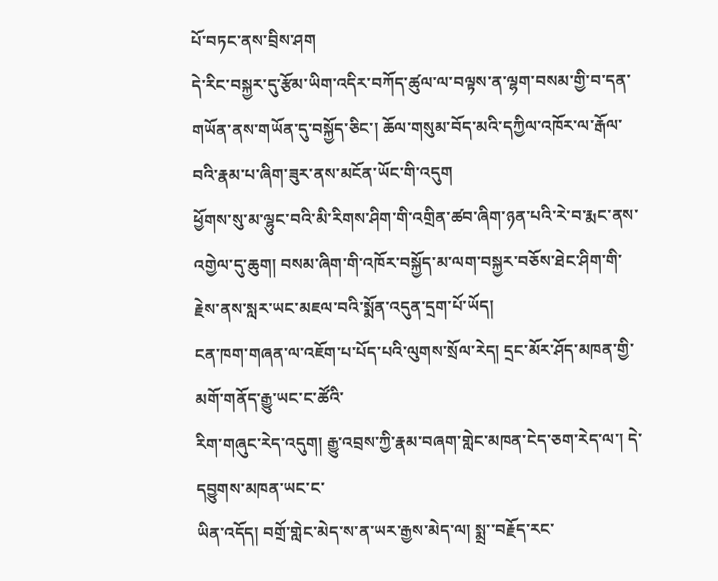པོ་བཏང་ནས་བྲིས་ཤག
དེ་རིང་བསྐྱར་དུ་རྩོམ་ཡིག་འདིར་བཀོད་ཚུལ་ལ་བལྟས་ན་ལྷག་བསམ་གྱི་བ་དན་གཡོན་ནས་གཡོན་དུ་བསྐྱོད་ཅིང་། ཆོལ་གསུམ་བོད་མའི་དཀྱིལ་འཁོར་ལ་རྒོལ་བའི་རྣམ་པ་ཞིག་ཟུར་ནས་མངོན་ཡོང་གི་འདུག
ཕྱོགས་སུ་མ་ལྷུང་བའི་མི་རིགས་ཤིག་གི་འགྲིན་ཚབ་ཞིག་ཉན་པའི་རེ་བ་རྨང་ནས་འགྱེལ་དུ་ཆུག། བསམ་ཞིག་གི་འཁོར་བསྐྱོད་མ་ལག་བསྐྱར་བཅོས་ཐེང་ཤིག་གི་རྗེས་ནས་སླར་ཡང་མཇལ་བའི་སྨོན་འདུན་དྲག་པོ་ཡོད།
ངན་ཁག་གཞན་ལ་འཇོག་པ་པོད་པའི་ལུགས་སྲོལ་རེད། དྲང་མོར་ཤོད་མཁན་གྱི་མགོ་གནོད་རྒྱུ་ཡང་ང་ཚོའི་
རིག་གཞུང་རེད་འདུག། རྒྱུ་འབྲས་ཀྱི་རྣམ་བཞག་གླེང་མཁན་ངེད་ཅག་རེད་ལ་། དེ་དབྱུགས་མཁན་ཡང་ང་
ཡིན་འདོད། བགྲོ་གླེང་མེད་ས་ན་ཡར་རྒྱས་མེད་ལ། སྨྲ་་བརྗོད་རང་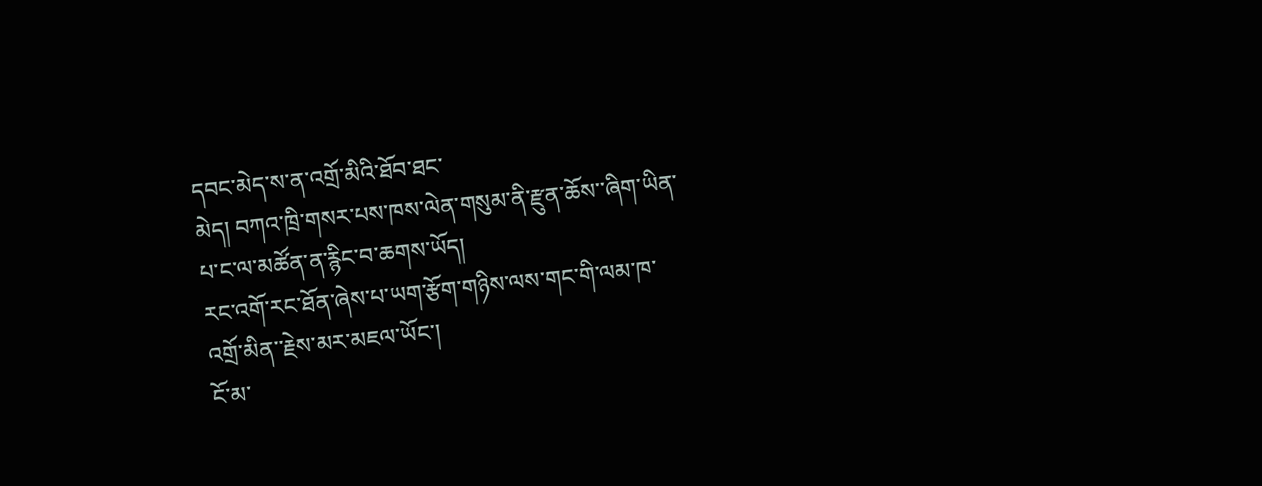དབང་མེད་ས་ན་འགྲོ་མིའི་ཐོབ་ཐང་
མེད། བཀའ་ཁྲི་གསར་པས་ཁས་ལེན་གསུམ་ནི་རྫུན་ཆོས་་ཞིག་ཡིན་པ་ང་ལ་མཚོན་ན་རྙིང་བ་ཆགས་ཡོད།
རང་འགོ་རང་ཐོན་ཞེས་པ་ཡག་རྩོག་གཉིས་ལས་གང་གི་ལམ་ཁ་འགྲོ་མིན་་རྗེས་མར་མཇལ་ཡོང་།
ངོ་མ་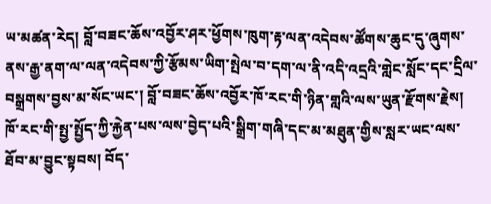ཡ་མཚན་རེད། བློ་བཟང་ཆོས་འབྱོར་ཤར་ཕྱོགས་ཁུག་རྟ་ལན་འདེབས་ཚོགས་ཆུང་དུ་ཞུགས་ནས་རྒྱ་ནག་ལ་ལན་འདེབས་ཀྱི་རྩོམས་ཡིག་སྤེལ་བ་དག་ལ་ནི་འདི་འདྲའི་གླེང་སློང་དང་དྲིལ་བསྒྲགས་བྱས་མ་སོང་ཡང་། བློ་བཟང་ཆོས་འབྱོར་ཁོ་རང་གི་ཉིན་གླའི་ལས་ཡུན་རྫོགས་རྗེས། ཁོ་རང་གི་སྤྱ་སྤྱོད་ཀྱི་རྐྱེན་པས་ལས་བྱེད་པའི་སྒྲིག་གཞི་དང་མ་མཐུན་གྱིས་སླར་ཡང་ལས་ཐོབ་མ་བྱུང་སྟབས། བོད་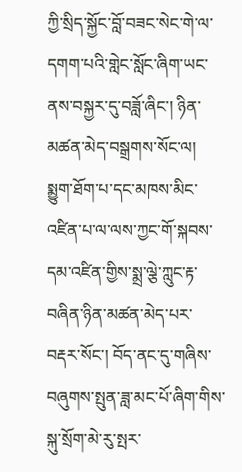ཀྱི་སྲིད་སྐྱོང་བློ་བཟང་སེང་གེ་ལ་དགག་པའི་གླེང་སློང་ཞིག་ཡང་ནས་བསྐྱར་དུ་བཟློ་ཞིང་། ཉིན་མཚན་མེད་བསྒྲགས་སོང་ལ། སྨྱུག་ཐོག་པ་དང་མཁས་མིང་འཛིན་པ་ལ་ལས་ཀྱང་གོ་སྐབས་དམ་འཛིན་གྱིས་སྨྲ་ལྕེ་ཀླུང་རྟ་བཞིན་ཉིན་མཚན་མེད་པར་བརྡར་སོང་། བོད་ནང་དུ་གཞིས་བཞུགས་སྤུན་ཟླ་མང་པོ་ཞིག་གིས་སྐུ་སྲོག་མེ་རུ་སྤར་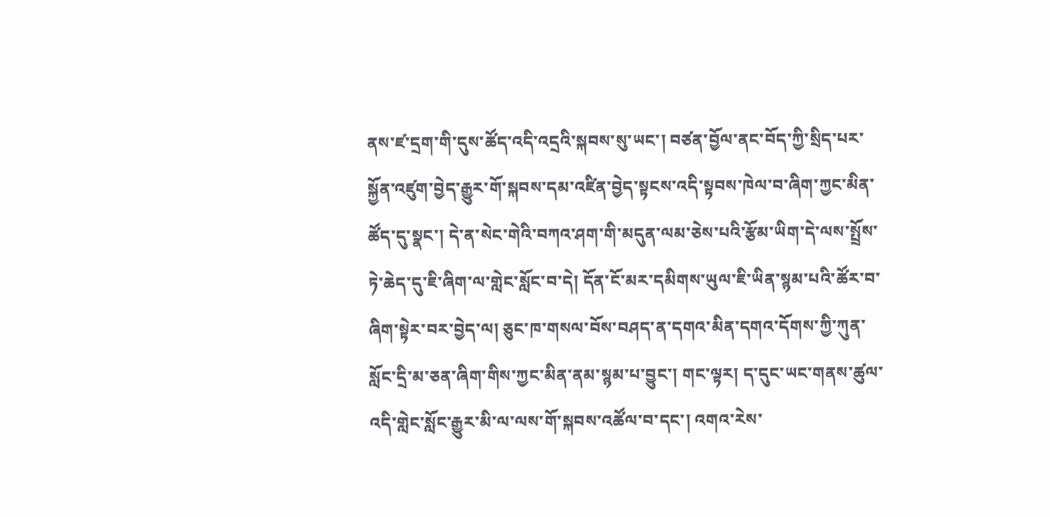ནས་ཛ་དྲག་གི་དུས་ཚོད་འདི་འདྲའི་སྐབས་སུ་ཡང་། བཙན་བྱོལ་ནང་བོད་ཀྱི་སྲིད་པར་སྐྱོན་འཛུག་བྱེད་རྒྱུར་གོ་སྐབས་དམ་འཛིན་བྱེད་སྟངས་འདི་སྟབས་ཁེལ་བ་ཞིག་ཀྱང་མིན་ཚོད་དུ་སྣང་། དེ་ན་སེང་གེའི་བཀའ་ཤག་གི་མདུན་ལམ་ཅེས་པའི་རྩོམ་ཡིག་དེ་ལས་སྤྲོས་ཏེ་ཆེད་དུ་ཇི་ཞིག་ལ་གླེང་སློང་བ་དེ། དོན་ངོ་མར་དམིགས་ཡུལ་ཇི་ཡིན་སྙམ་པའི་ཚོར་བ་ཞིག་སྟེར་བར་བྱེད་ལ། ཅུང་ཁ་གསལ་བོས་བཤད་ན་དགའ་མིན་དགའ་དོགས་ཀྱི་ཀུན་སློང་དྲི་མ་ཅན་ཞིག་གིས་ཀྱང་མིན་ནམ་སྙམ་པ་བྱུང་། གང་ལྟར། ད་དུང་ཡང་གནས་ཚུལ་འདི་གླེང་སློང་རྒྱུར་མི་ལ་ལས་གོ་སྐབས་འཚོལ་བ་དང་། འགའ་རེས་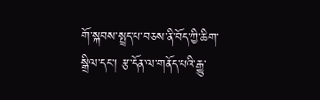གོ་སྐབས་སྤྲད་པ་བཅས་ནི་བོད་ཀྱི་ཆིག་སྒྲིལ་དང་། རྩ་དོན་ལ་གནོད་པའི་རྒྱུ་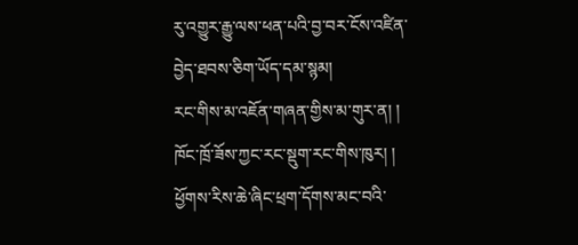རུ་འགྱུར་རྒྱུ་ལས་ཕན་པའི་བྱ་བར་ངོས་འཛིན་བྱེད་ཐབས་ཅིག་ཡོད་དམ་སྙམ།
རང་གིས་མ་འཇོན་གཞན་གྱིས་མ་གུར་ན། །
ཁོང་ཁྲོ་ཟོས་ཀྱང་རང་སྡུག་རང་གིས་ཁུར། །
ཕྱོགས་རིས་ཆེ་ཞིང་ཕྲག་དོགས་མང་བའི་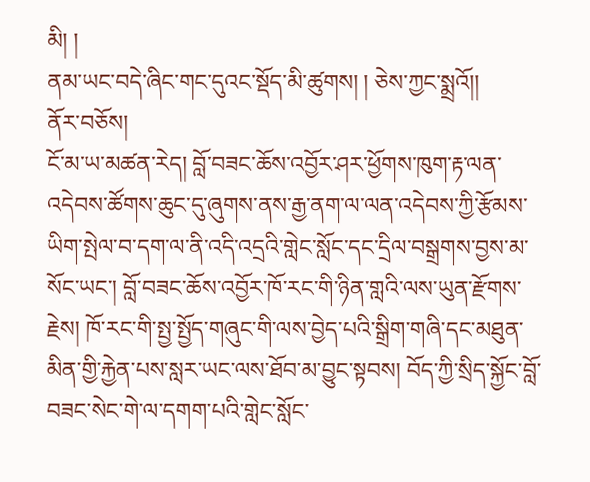མི། །
ནམ་ཡང་བདེ་ཞིང་གང་དུའང་སྡོད་མི་ཚུགས། ། ཅེས་ཀྱང་སྨྲའོ།།
ནོར་བཅོས།
ངོ་མ་ཡ་མཚན་རེད། བློ་བཟང་ཆོས་འབྱོར་ཤར་ཕྱོགས་ཁུག་རྟ་ལན་འདེབས་ཚོགས་ཆུང་དུ་ཞུགས་ནས་རྒྱ་ནག་ལ་ལན་འདེབས་ཀྱི་རྩོམས་ཡིག་སྤེལ་བ་དག་ལ་ནི་འདི་འདྲའི་གླེང་སློང་དང་དྲིལ་བསྒྲགས་བྱས་མ་སོང་ཡང་། བློ་བཟང་ཆོས་འབྱོར་ཁོ་རང་གི་ཉིན་གླའི་ལས་ཡུན་རྫོགས་རྗེས། ཁོ་རང་གི་སྤྱ་སྤྱོད་གཞུང་གི་ལས་བྱེད་པའི་སྒྲིག་གཞི་དང་མཐུན་མིན་གྱི་རྐྱེན་པས་སླར་ཡང་ལས་ཐོབ་མ་བྱུང་སྟབས། བོད་ཀྱི་སྲིད་སྐྱོང་བློ་བཟང་སེང་གེ་ལ་དགག་པའི་གླེང་སློང་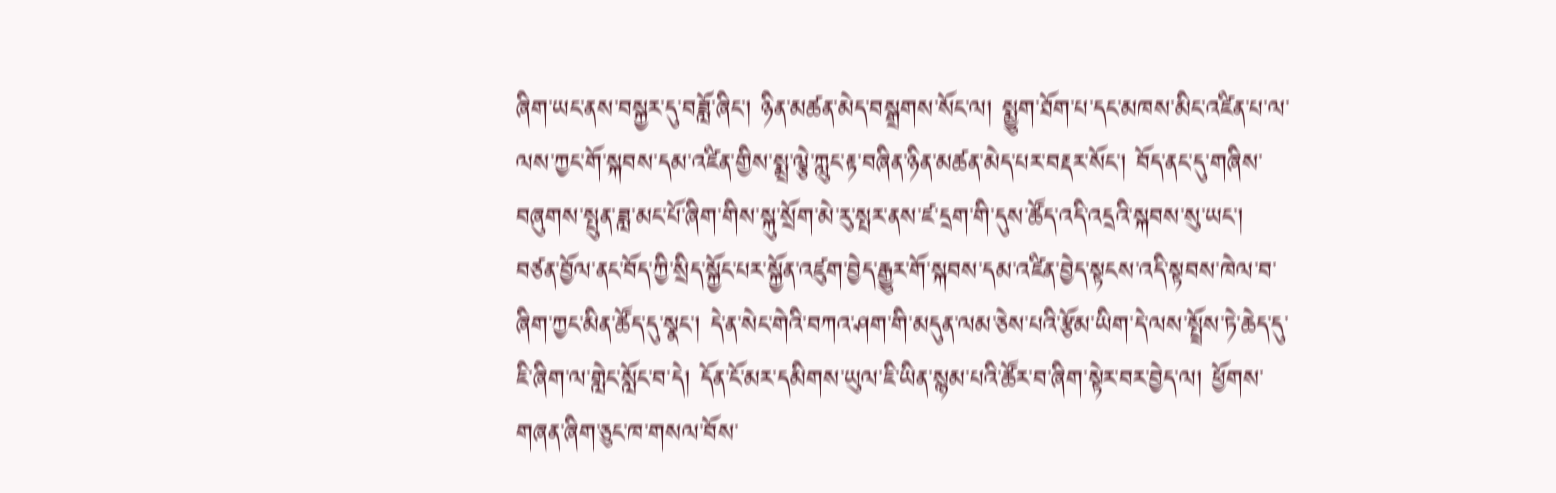ཞིག་ཡང་ནས་བསྐྱར་དུ་བཟློ་ཞིང་། ཉིན་མཚན་མེད་བསྒྲགས་སོང་ལ། སྨྱུག་ཐོག་པ་དང་མཁས་མིང་འཛིན་པ་ལ་ལས་ཀྱང་གོ་སྐབས་དམ་འཛིན་གྱིས་སྨྲ་ལྕེ་ཀླུང་རྟ་བཞིན་ཉིན་མཚན་མེད་པར་བརྡར་སོང་། བོད་ནང་དུ་གཞིས་བཞུགས་སྤུན་ཟླ་མང་པོ་ཞིག་གིས་སྐུ་སྲོག་མེ་རུ་སྤར་ནས་ཛ་དྲག་གི་དུས་ཚོད་འདི་འདྲའི་སྐབས་སུ་ཡང་། བཙན་བྱོལ་ནང་བོད་ཀྱི་སྲིད་སྐྱོང་པར་སྐྱོན་འཛུག་བྱེད་རྒྱུར་གོ་སྐབས་དམ་འཛིན་བྱེད་སྟངས་འདི་སྟབས་ཁེལ་བ་ཞིག་ཀྱང་མིན་ཚོད་དུ་སྣང་། དེ་ན་སེང་གེའི་བཀའ་ཤག་གི་མདུན་ལམ་ཅེས་པའི་རྩོམ་ཡིག་དེ་ལས་སྤྲོས་ཏེ་ཆེད་དུ་ཇི་ཞིག་ལ་གླེང་སློང་བ་དེ། དོན་ངོ་མར་དམིགས་ཡུལ་ཇི་ཡིན་སྙམ་པའི་ཚོར་བ་ཞིག་སྟེར་བར་བྱེད་ལ། ཕྱོགས་གཞན་ཞིག་ཅུང་ཁ་གསལ་བོས་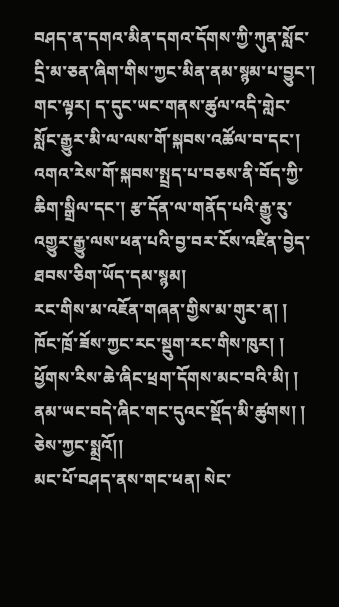བཤད་ན་དགའ་མིན་དགའ་དོགས་ཀྱི་ཀུན་སློང་དྲི་མ་ཅན་ཞིག་གིས་ཀྱང་མིན་ནམ་སྙམ་པ་བྱུང་། གང་ལྟར། ད་དུང་ཡང་གནས་ཚུལ་འདི་གླེང་སློང་རྒྱུར་མི་ལ་ལས་གོ་སྐབས་འཚོལ་བ་དང་། འགའ་རེས་གོ་སྐབས་སྤྲད་པ་བཅས་ནི་བོད་ཀྱི་ཆིག་སྒྲིལ་དང་། རྩ་དོན་ལ་གནོད་པའི་རྒྱུ་རུ་འགྱུར་རྒྱུ་ལས་ཕན་པའི་བྱ་བར་ངོས་འཛིན་བྱེད་ཐབས་ཅིག་ཡོད་དམ་སྙམ།
རང་གིས་མ་འཇོན་གཞན་གྱིས་མ་གུར་ན། །
ཁོང་ཁྲོ་ཟོས་ཀྱང་རང་སྡུག་རང་གིས་ཁུར། །
ཕྱོགས་རིས་ཆེ་ཞིང་ཕྲག་དོགས་མང་བའི་མི། །
ནམ་ཡང་བདེ་ཞིང་གང་དུའང་སྡོད་མི་ཚུགས། ། ཅེས་ཀྱང་སྨྲའོ།།
མང་པོ་བཤད་ནས་གང་ཕན། སེང་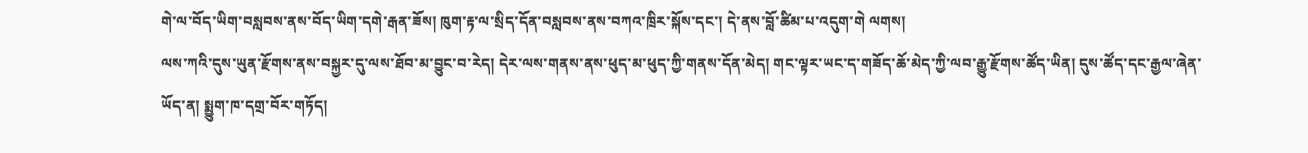གེ་ལ་བོད་ཡིག་བསླབས་ནས་བོད་ཡིག་དགེ་རྒན་ཟོས། ཁུག་རྟ་ལ་སྲིད་དོན་བསླབས་ནས་བཀའ་ཁྲིར་སྐོས་དང་། དེ་ནས་བློ་ཚིམ་པ་འདུག་གེ ལགས།
ལས་ཀའི་དུས་ཡུན་རྫོགས་ནས་བསྐྱར་དུ་ལས་ཐོབ་མ་བྱུང་བ་རེད། དེར་ལས་གནས་ནས་ཕུད་མ་ཕུད་ཀྱི་གནས་དོན་མེད། གང་ལྟར་ཡང་ད་གཟོད་ཆོ་མེད་ཀྱི་ལབ་རྒྱུ་རྫོགས་ཚོད་ཡིན། དུས་ཚོད་དང་རྒྱལ་ཞེན་ཡོད་ན། སྨྱུག་ཁ་དགྲ་བོར་གཏོད།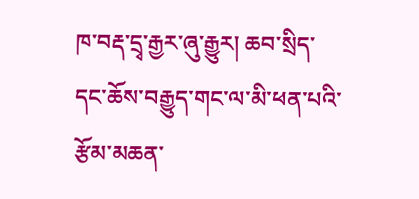ཁ་བརྡ་དྲྭ་རྒྱར་ཞུ་རྒྱུར། ཆབ་སྲིད་དང་ཆོས་བརྒྱུད་གང་ལ་མི་ཕན་པའི་རྩོམ་མཆན་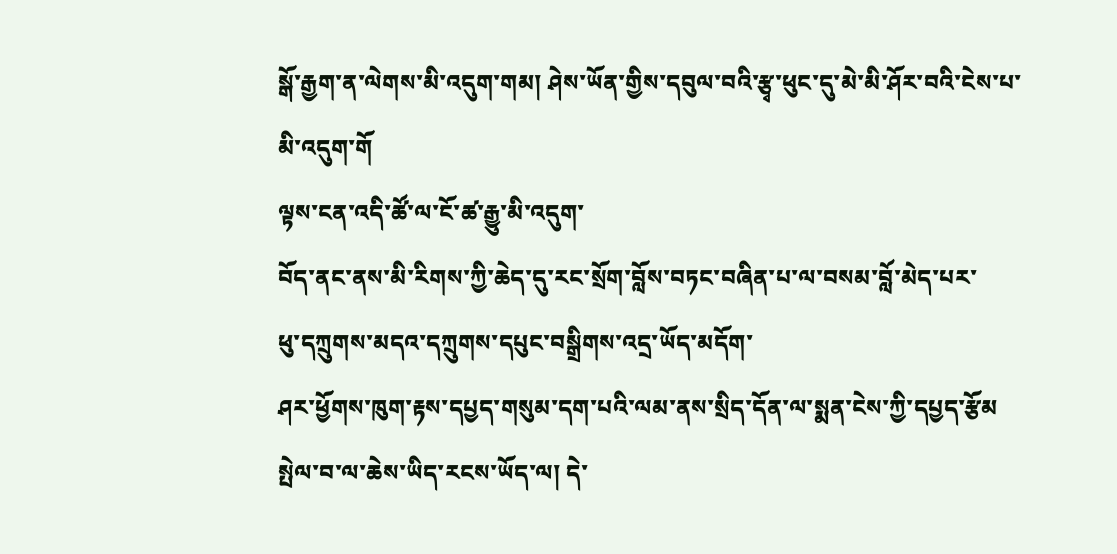སྒོ་རྒྱག་ན་ལེགས་མི་འདུག་གམ། ཤེས་ཡོན་གྱིས་དབུལ་བའི་རྩྭ་ཕུང་དུ་མེ་མི་ཤོར་བའི་ངེས་པ་མི་འདུག་གོ
ལྟས་ངན་འདི་ཚོ་ལ་ངོ་ཚ་རྒྱུ་མི་འདུག་
བོད་ནང་ནས་མི་རིགས་ཀྱི་ཆེད་དུ་རང་སྲོག་བློས་བཏང་བཞིན་པ་ལ་བསམ་བློ་མེད་པར་
ཕུ་དཀྲུགས་མདའ་དཀྲུགས་དཔུང་བསྒྲིགས་འདྲ་ཡོད་མདོག་
ཤར་ཕྱོགས་ཁུག་རྟས་དཔྱད་གསུམ་དག་པའི་ལམ་ནས་སྲིད་དོན་ལ་སྨན་ངེས་ཀྱི་དཔྱད་རྩོམ
སྤེལ་བ་ལ་ཆེས་ཡིད་རངས་ཡོད་ལ། དེ་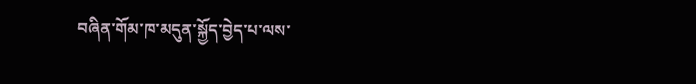བཞིན་གོམ་ཁ་མདུན་སྐྱོད་བྱེད་པ་ལས་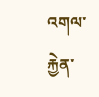འགལ་རྐྱེན་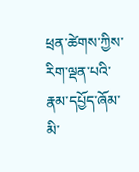ཕྲན་ཚེགས་ཀྱིས་རིག་ལྡན་པའི་རྣམ་དཔྱོད་ཞོམ་མི་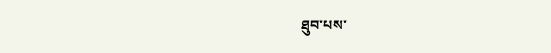ཐུབ་པས་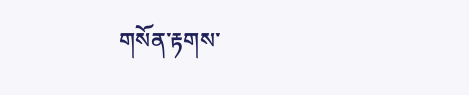གསོན་རྟགས་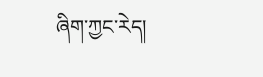ཞིག་ཀྱང་རེད།